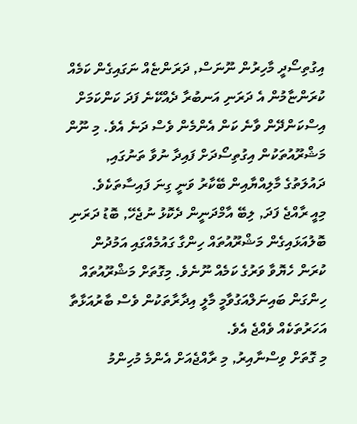އިގުތިސޯދީ މާހިރުން ނޫނަސް, ދަރަންޏެއް ނަގައިގެން ކަމެއް ކުރަންޏާމުން އެ ދަރަނި އަނބުރާ ދެއްކޭނެ ފަދަ ކަންކަމަށް އިސްކަންދޭން ވާނެ ކަން އެންމެން ވެސް ދަނެ އެވެ. މި ނޫން މަޝްރޫއުތަކުން އިގުތިސޯދަށް ފައިދާ ނުވާ ތަނުގައި, ދައުލަތުގެ މާލިއްޔާއިން ބޭކާރު ވަނީ ގިނަ ފައިސާތަކެވެ.
މިއީ ރާއްޖެ ފަދަ, ލިބޭ އާމްދަނީން ދެކޮޅު ނުޖެހޭ, ބޮޑު ދަރަނި ބޮލުއަޅައިގެން މަޝްރޫއުތައް ހިންގާ ގައުމެއްގައި އަމުދުން ކުރަން ހެޔޮވާ ވަރުގެ ކަމެއް ނޫނެވެ. މިގޮތަށް މަޝްރޫއުތައް ހިންގަން ބައިނަލްއަގުވާމީ މާލީ އިދާރާތަކުން ވެސް ބާރުއަޅާތާ އަހަރުތަކެއް ވެއްޖެ އެވެ.
މި ގޮތަށް ވިސްނާއިރު, މި ރާއްޖެއަށް އެންމެ މުހިންމު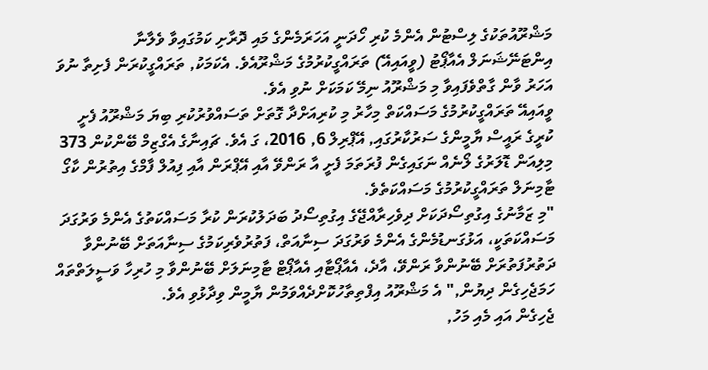މަޝްރޫއުތަކުގެ ލިސްޓުން އެންމެ ކުރި ހޯދަނީ އަހަރަމެންގެ މައި ދޮރާށި ކަމުގައިވާ ވެލާނާ އިންޓަނޭޝަނަލް އެއާޕޯޓު (ވީއައިއޭ) ތަރައްގީކުރުމުގެ މަޝްރޫއެވެ. އެކަމަކު, ތަރައްގީކުރަން ފެށިތާ ނުވަ އަހަރު ވާން ގާތްވެފައިވާ މި މަޝްރޫއު ނިމޭ ކަމަކަށް ނުވި އެވެ.
ވީއައިއޭ ތަރައްގީކުރުމުގެ މަސައްކަތް މިހާރު މި ކުރިއަށްދާ ގޮތަށް ތަސައްވުރުކުރި ބިޔަ މަޝްރޫއު ފެށީ ކުރީގެ ރައީސް ޔާމީންގެ ސަރުކާރުގައި, އޭޕްރިލް 6, 2016، ގަ އެވެ. ޗައިނާގެ އެގްޒިމް ބޭންކުން 373 މިލިއަން ޑޮލަރުގެ ލޯނެއް ނަގައިގެން ފުރަތަމަ ފެށީ އާ ރަންވޭ އާއި އޭޕްރަން އާއި ފިއުލް ފާމްގެ އިތުރުން ކާގޯ ޓާމިނަލް ތަރައްގީކުރުމުގެ މަސައްކަތެވެ.
"މި ޒަމާނުގެ އިގުތިސޯދަކަށް ދިވެހިރާއްޖޭގެ އިގުތިސޯދު ބަދަލުކުރަން ކުރާ މަސައްކަތުގެ އެންމެ ވަރުގަދަ މަސައްކަތަކީ، އަޅުގަނޑުމެންގެ އެންމެ ވަރުގަދަ ސިނާއަތް، ފަތުރުވެރިކަމުގެ ސިނާއަތަށް ބޭނުންވާ ދަތުރުފަތުރަށް ބޭނުންވާ ރަންވޭ، އާދެ، އެއާޕޯޓާއި އެއާޕޯޓް ޓާމިނަލަށް ބޭނުންވާ މި ހުރިހާ ވަސީލަތްތައް ހަމަޖެހިގެން ދިޔުން," އެ މަޝްރޫއު އިފްތިތާހުކޮށްދެއްވަމުން ޔާމީން ވިދާޅުވި އެވެ.
ޖެހިގެން އައި މެއި މަހު,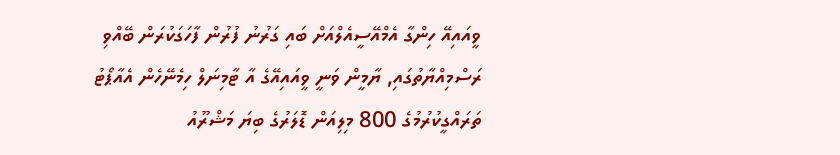ވީއައިއޭ ހިންގާ އެމްއޭސީއެލްއަށް ބައި ގަރުނު ފުރުން ފާހަގަކުރަން ބޭއްވި ރަސްމިއްޔާތުގައި, ޔާމީން ވަނީ ވީއައިއޭގެ އާ ޓާމިނަލް ހިމެނޭހެން އެއާޕޯޓު ތަރައްގީކުރުމުގެ 800 މިލިއަން ޑޮލަރުގެ ބިޔަ މަޝްރޫއު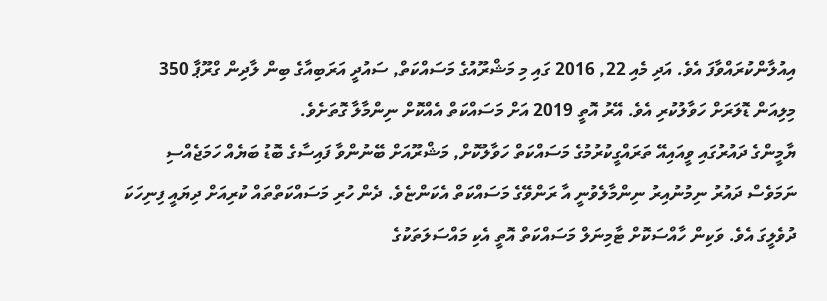އިއުލާންކުރައްވާފަ އެވެ. އަދި މެއި 22, 2016 ގައި މި މަޝްރޫއުގެ މަސައްކަތް, ސައުދީ އަރަބިއާގެ ބިން ލާދިން ގްރޫޕާ 350 މިލިއަން ޑޮލަރަށް ހަވާލުކުރި އެވެ. އޭރު އޮތީ 2019 އަށް މަސައްކަތް އެއްކޮށް ނިންމާލާ ގޮތަށެވެ.
ޔާމީންގެ ދައުރުގައި ވީއައިއޭ ތަރައްގީކުރުމުގެ މަސައްކަތް ހަވާލުކޮށް, މަޝްރޫއަށް ބޭނުންވާ ފައިސާގެ ބޮޑު ބަޔެއް ހަމަޖެއްސި ނަމަވެސް ދައުރު ނިމުނުއިރު ނިންމާލެވުނީ އާ ރަންވޭގެ މަސައްކަތް އެކަންޏެވެ. ދެން ހުރި މަސައްކަތްތައް ކުރިއަށް ދިޔައީ ފިނިހަކަ ދުވެލީގަ އެވެ. ވަކިން ހާއްސަކޮށް ޓާމިނަލް މަސައްކަތް އޮތީ އެކި މައްސަލަތަކުގެ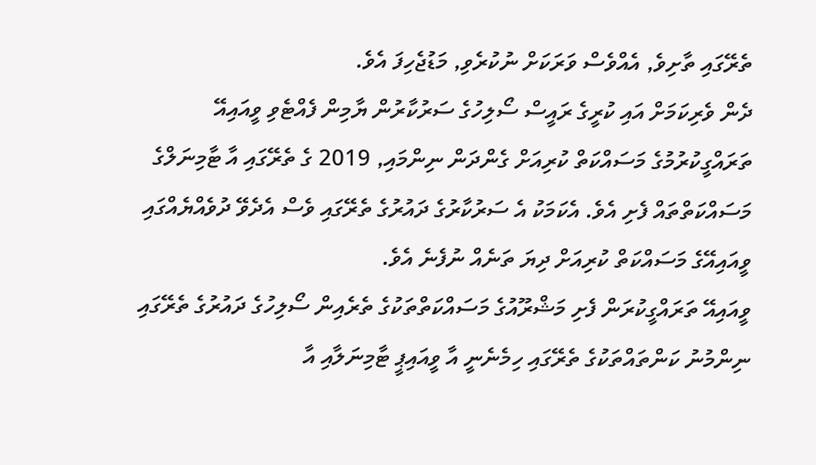ތެރޭގައި ތާށިވެ, އެއްވެސް ވަރަކަށް ނުކުރެވި, މަޑުޖެހިފަ އެވެ.
ދެން ވެރިކަމަށް އައި ކުރީގެ ރައީސް ސޯލިހުގެ ސަރުކާރުން ޔާމިން ފެއްޓެވި ވީއައިއޭ ތަރައްގީކުރުމުގެ މަސައްކަތް ކުރިއަށް ގެންދަން ނިންމައި, 2019 ގެ ތެރޭގައި އާ ޓާމިނަލްގެ މަސައްކަތްތައް ފެށި އެވެ. އެކަމަކު އެ ސަރުކާރުގެ ދައުރުގެ ތެރޭގައި ވެސް އެދެވޭ ދުވެއްޔެއްގައި ވީއައިއޭގެ މަސައްކަތް ކުރިއަށް ދިޔަ ތަނެއް ނުފެނެ އެވެ.
ވީއައިއޭ ތަރައްގީކުރަން ފެށި މަޝްރޫއުގެ މަސައްކަތްތަކުގެ ތެރެއިން ސޯލިހުގެ ދައުރުގެ ތެރޭގައި ނިންމުނު ކަންތައްތަކުގެ ތެރޭގައި ހިމެނެނީ އާ ވީއައިޕީ ޓާމިނަލާއި އާ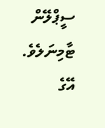ސީޕްލޭން ޓާމިނަލެވެ. އޭގެ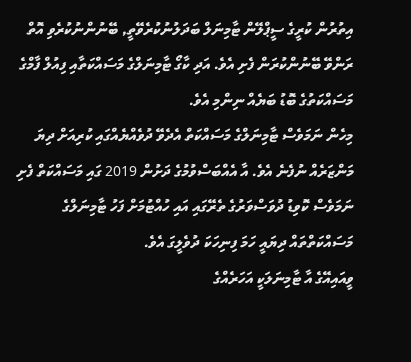އިތުރުން ކުރީގެ ސީޕްލޭން ޓާމިނަލް ބަދަލުނުކުރެވޭތީ, ބޭނުންނުކުރެވި އޮތް ރަންވޭ ބޭނުންކުރަން ފެށި އެވެ. އަދި ކާގޯ ޓާމިނަލްގެ މަސައްކަތާއި ފިއުލް ފާމްގެ މަސައްކަތުގެ ބޮޑު ބަޔެއް ނިންމި އެވެ.
މިހެން ނަމަވެސް ޓާމިނަލްގެ މަސައްކަތް އެދެވޭ ދުވެއްޔެއްގައި ކުރިއަށް ދިޔަ މަންޒަރެއް ނުފެނެ އެވެ. އާ އެއްބަސްވުމުގެ ދަށުން 2019 ގައި މަސައްކަތް ފެށި ނަމަވެސް ކޮވިޑު ދުވަސްވަރުގެ ތެރޭގައި އައި ހުއްޓުމަށް ފަހު ޓާމިނަލްގެ މަސައްކަތްތައް ދިޔައީ ހަމަ ފިނިހަކަ ދުވެލީގަ އެވެ.
ވީއައިއޭގެ އާ ޓާމިނަލަކީ އަހަރެއްގެ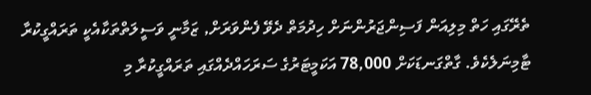ތެރޭގައި ހަތް މިލިއަން ފަސިންޖަރުންނަށް ހިދުމަތް ދެވޭ ފެންވަރަށް, ޒަމާނީ ވަސީލަތްތަކާއެކީ ތަރައްގީކުރާ ޓާމިނަލެކެވެ. ގާތްގަނޑަކަށް 78,000 އަކަމީޓަރުގެ ސަރަހައްދެއްގައި ތަރައްގީކުރާ މި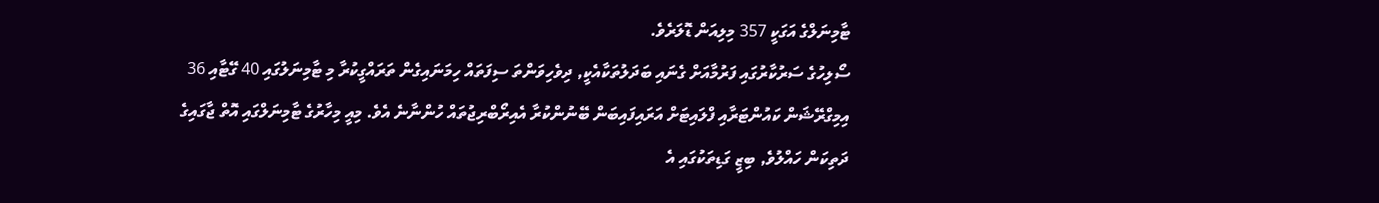ޓާމިނަލްގެ އަގަކީ 357 މިލިއަން ޑޮލަރެވެ.
ސޯލިހުގެ ސަރުކާރުގައި ފަރުމާއަށް ގެނައި ބަދަލުތަކާއެކީ, ދިވެހިވަންތަ ސިފަތައް ހިމަނައިގެން ތަރައްގީކުރާ މި ޓާމިނަލުގައި 40 ގޭޓާއި 36 އިމިގްރޭޝަން ކައުންޓަރާއި ފްލައިޓަށް އަރައިފައިބަން ބޭނުންކުރާ އެއިރޯބްރިޖުތައް ހުންނާނެ އެވެ. މިއީ މިހާރުގެ ޓާމިނަލްގައި އޮތް ޖާގައިގެ ދަތިކަން ހައްލުވެ, ބިޒީ ގަޑިތަކުގައި އެ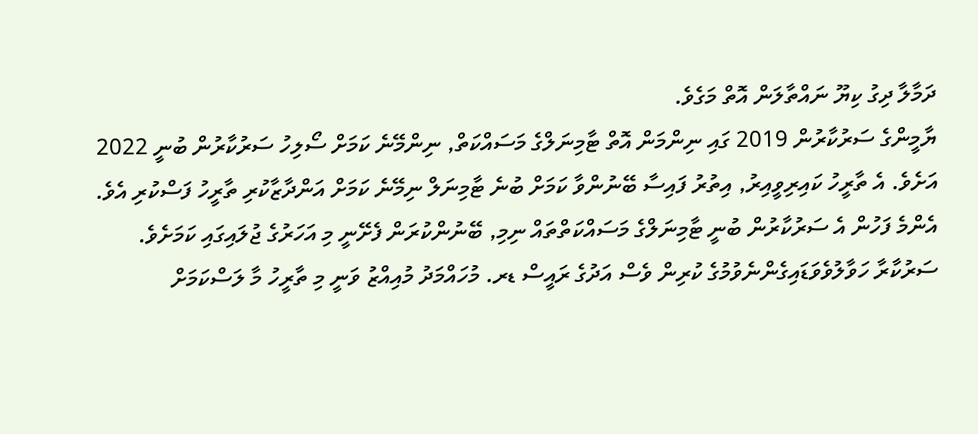ދަމާލާ ދިގު ކިޔޫ ނައްތާލަން އޮތް މަގެވެ.
ޔާމީންގެ ސަރުކާރުން 2019 ގައި ނިންމަން އޮތް ޓާމިނަލްގެ މަސައްކަތް, ނިންމޭނެ ކަމަށް ސޯލިހު ސަރުކާރުން ބުނީ 2022 އަށެވެ. އެ ތާރީހު ކައިރިވީއިރު, އިތުރު ފައިސާ ބޭނުންވާ ކަމަށް ބުނެ ޓާމިނަލް ނިމޭނެ ކަމަށް އަންދާޒާކުރި ތާރީހު ފަސްކުރި އެވެ. އެންމެ ފަހުން އެ ސަރުކާރުން ބުނީ ޓާމިނަލްގެ މަސައްކަތްތައް ނިމި, ބޭނުންކުރަން ފެށޭނީ މި އަހަރުގެ ޖުލައިގައި ކަމަށެވެ.
ސަރުކާރާ ހަވާލުވެވަޑައިގެންނެވުމުގެ ކުރިން ވެސް އަދުގެ ރައީސް ޑރ. މުހައްމަދު މުއިއްޒު ވަނީ މި ތާރީހު މާ ލަސްކަމަށް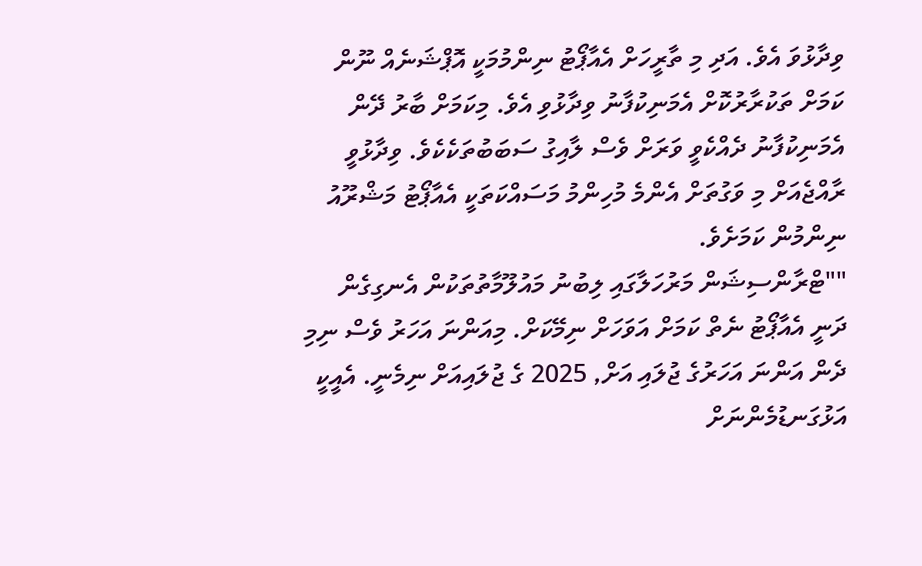ވިދާޅުވަ އެވެ. އަދި މި ތާރީހަށް އެއާޕޯޓު ނިންމުމަކީ އޮޕްޝަނެއް ނޫން ކަމަށް ތަކުރާރުކޮށް އެމަނިކުފާނު ވިދާޅުވި އެވެ. މިކަމަށް ބާރު ދޭން އެމަނިކުފާނު ދެއްކެވީ ވަރަށް ވެސް ލާއިގު ސަބަބުތަކެކެވެ. ވިދާޅުވީ ރާއްޖެއަށް މި ވަގުތަށް އެންމެ މުހިންމު މަސައްކަތަކީ އެއާޕޯޓު މަޝްރޫއު ނިންމުން ކަމަށެވެ.
""ޓްރާންސިޝަން މަރުހަލާގައި ލިބުނު މައުލޫމާތުތަކުން އެނގިގެން ދަނީ އެއާޕޯޓު ނެތް ކަމަށް އަވަހަށް ނިމޭކަށް. މިއަންނަ އަހަރު ވެސް ނިމި ދެން އަންނަ އަހަރުގެ ޖުލައި އަށް, 2025 ގެ ޖުލައިއަށް ނިމެނީ. އެއީކީ އަޅުގަނޑުމެންނަށް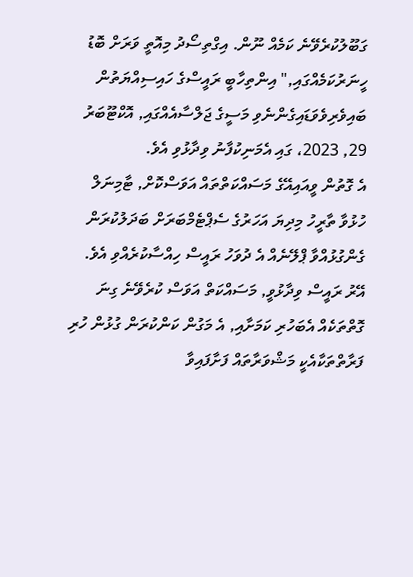ގަބޫލުކުރެވޭނެ ކަމެއް ނޫން. އިގްތިސޯދު މިއޮތީ ވަރަށް ބޮޑު ހީނަރުކަމެއްގައި," އިންތިހާބީ ރައީސްގެ ހައިސިއްޔަތުން ބައިވެރިވެވަޑައިގެންނެވި މަސީގެ ޖަލްސާއެއްގައި, އޮކްޓޫބަރު 29, 2023، ގައި އެމަނިކުފާނު ވިދާޅުވި އެވެ.
އެ ގޮތުން ވީއައިއޭގެ މަސައްކަތްތައް އަވަސްކޮށް, ޓާމިނަލް ހުޅުވާ ތާރީހު މިދިޔަ އަހަރުގެ ސެޕްޓެމްބަރަށް ބަދަލުކުރަން ގެންގުޅުއްވާ ޕްލޭނެއް އެ ދުވަހު ރައީސް ހިއްސާކުރެއްވި އެވެ. އޭރު ރައީސް ވިދާޅުވީ, މަސައްކަތް އަވަސް ކުރެވޭނެ ގިނަ ގޮތްތަކެއް އެބަހުރި ކަމަށާއި, އެ މަގުން ކަންކުރަން ގުޅުން ހުރި ފަރާތްތަކާއެކީ މަޝްވަރާތައް ފަށާފައިވާ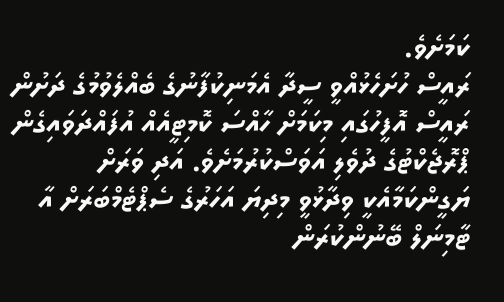ކަމަށެވެ.
ރައީސް ހުށަހެޅުއްވީ ސީދާ އެމަނިކުފާނުގެ ބެއްލެވުމުގެ ދަށުން ރައީސް އޮފީހުގައި މިކަމަށް ހާއްސަ ކޮމިޓީއެއް އުފައްދަވައިގެން ޕްރޮޖެކްޓުގެ ދުވެލި އަވަސްކުރުމަށެވެ. އަދި ވަރަށް ޔަގީންކަމާއެކީ ވިދާޅުވީ މިދިޔަ އަހަރުގެ ސެޕްޓެމްބަރަށް އާ ޓާމިނަލް ބޭނުންކުރަން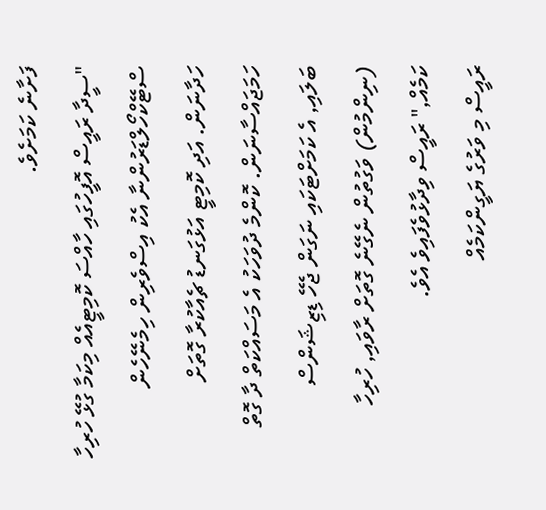ފަށާނެ ކަމަށެވެ.
"ސީދާ ރައީސް އޮފީހުގައި ހާއްސަ ކޮމިޓީއެއް މިކަމާ ގުޅޭ ހުރިހާ ސްޓޭކްހޯލްޑަރުންނާ އެކު އިސްވެރިން ހިމެނޭހެން ހަދާނަން. އަދި ކޮމިޓީ އަޅުގަނޑު ޗެއާކުރާ ގޮތަށް ހަމަޖައްސާނަން. ކޮންމެ ދުވަހަކު އެ މަސައްކަތް ދާ ގޮތް ބަލައި, އެ ކަމަށްޓަކައި ނަގަން ޖެހޭ ޑިޒިޝަންސް (ނިންމުން) ވަގުތުން ނެގޭނެ ގޮތަށް ރާވައި, ހުރިހާ ކަމެއް," ރައީސް ވިދާޅުވެފައިވެ އެވެ.
ރައީސް މި ވަރުގެ ޔަގީންކަމެއް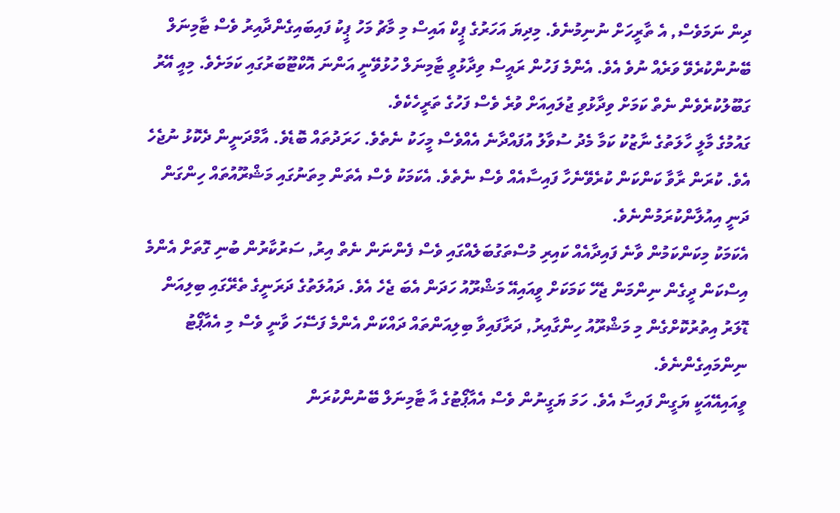ދިން ނަމަވެސް, އެ ތާރީހަށް ނުނިމުނެވެ. މިދިޔަ އަހަރުގެ ޕީކް އައިސް މި މާޗު މަހު ޕީކު ފައިބައިގެންދާއިރު ވެސް ޓާމިނަލް ބޭނުންކުރެވޭ ވަރެއް ނުވެ އެވެ. އެންމެ ފަހުން ރައީސް ވިދާޅުވީ ޓާމިނަލް ހުޅުވޭނީ އަންނަ އޮކްޓޫބަރުގައި ކަމަށެވެ. މިއީ އޭރު ގަބޫލުކުރެވެން ނެތް ކަމަށް ވިދާޅުވި ޖުލައިއަށް ވުރެ ވެސް ފަހުގެ ތަރީހެކެވެ.
ގައުމުގެ މާލީ ހާލަތުގެ ނާޒުކު ކަމާ މެދު ސުވާލު އުފައްދާނެ އެއްވެސް މީހަކު ނެތެވެ. ހަރަދުތައް ބޮޑެވެ. އާމްދަނީން ދެކޮޅު ނުޖެހެ އެވެ. ކުރަން ރާވާ ކަންކަން ކުރެވޭނެހާ ފައިސާއެއް ވެސް ނެތެވެ. އެކަމަކު ވެސް އެތަން މިތަނުގައި މަޝްރޫއުތައް ހިންގަން ދަނީ އިއުލާންކުރަމުންނެވެ.
އެކަމަކު މިކަންކަމުން ވާނެ ފައިދާއެއް ކައިރި މުސްތަގުބަލެއްގައި ވެސް ފެންނަން ނެތް އިރު, ސަރުކާރުން ބުނި ގޮތަށް އެންމެ އިސްކަން ދީގެން ނިންމަން ޖެހޭ ކަމަކަށް ވީއައިއޭ މަޝްރޫއު ހަދަން އެބަ ޖެހެ އެވެ. ދައުލަތުގެ ދަރަނީގެ ތެރޭގައި ބިލިއަން ޑޮލަރު އިތުރުކޮށްގެން މި މަޝްރޫއު ހިންގާއިރު, ދަރާފައިވާ ބިލިއަންތައް ދައްކަން އެންމެ ފަސޭހަ ވާނީ ވެސް މި އެއާޕޯޓު ނިންމައިގެންނެވެ.
ވީއައިއޭއަކީ ޔަގީން ފައިސާ އެވެ. ހަމަ ޔަގީނުން ވެސް އެއާޕޯޓުގެ އާ ޓާމިނަލް ބޭނުންކުރަން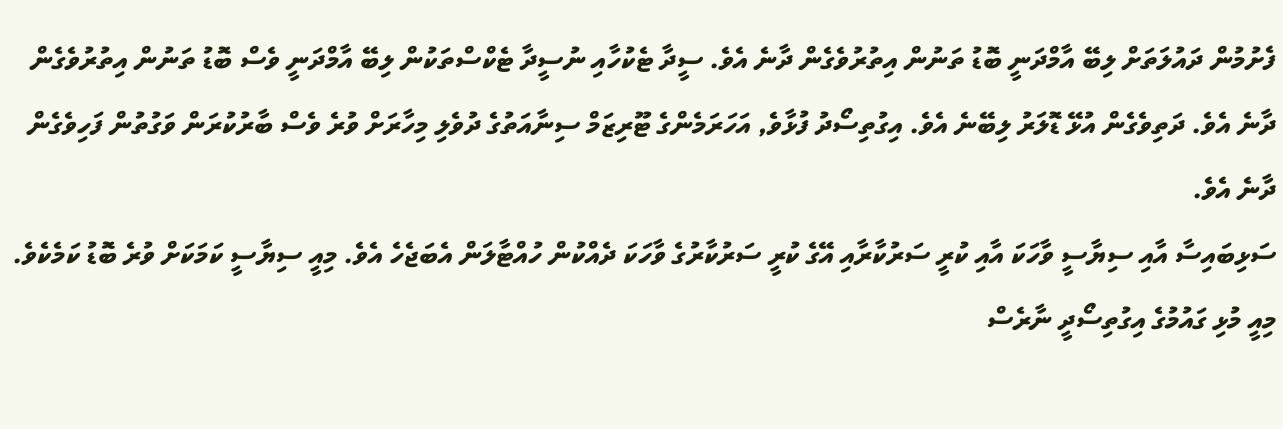ފެށުމުން ދައުލަތަށް ލިބޭ އާމްދަނީ ބޮޑު ތަނުން އިތުރުވެގެން ދާނެ އެވެ. ސީދާ ޓެކުހާއި ނުސީދާ ޓެކްސްތަކުން ލިބޭ އާމްދަނީ ވެސް ބޮޑު ތަނުން އިތުރުވެގެން ދާނެ އެވެ. ދަތިވެގެން އުޅޭ ޑޮލަރު ލިބޭނެ އެވެ. އިގުތިސޯދު ފުޅާވެ, އަހަރަމެންގެ ޓޫރިޒަމް ސިނާއަތުގެ ދުވެލި މިހާރަށް ވުރެ ވެސް ބާރުކުރަން ވަގުތުން ފަހިވެގެން ދާނެ އެވެ.
ސަޅިބައިސާ އާއި ސިޔާސީ ވާހަކަ އާއި ކުރީ ސަރުކާރާއި އޭގެ ކުރީ ސަރުކާރުގެ ވާހަކަ ދެއްކުން ހުއްޓާލަން އެބަޖެހެ އެވެ. މިއީ ސިޔާސީ ކަމަކަށް ވުރެ ބޮޑު ކަމެކެވެ. މިއީ މުޅި ގައުމުގެ އިގުތިސޯދީ ނާރެސް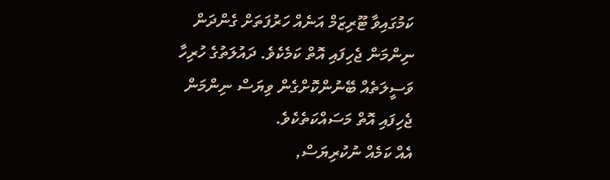ކަމުގައިވާ ޓޫރިޒަމް އަނެއް ހަރުފަތަށް ގެންދަން ނިންމަން ޖެހިފައި އޮތް ކަމެކެވެ. ދައުލަތުގެ ހުރިހާ ވަސީލަތެއް ބޭނުންކޮށްގެން ވިޔަސް ނިންމަން ޖެހިފައި އޮތް މަސައްކަތެކެވެ.
އެއް ކަމެއް ނުކުރިޔަސް,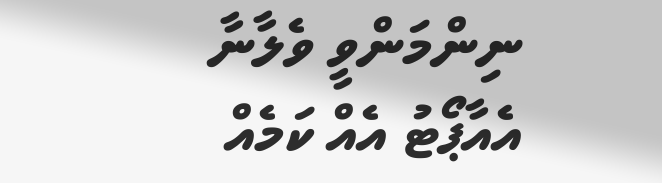ނިންމަންވީ ވެލާނާ އެއާޕޯޓު އެއް ކަމެއް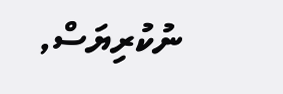ނުކުރިޔަސް,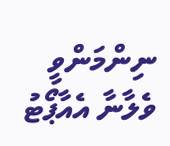ނިންމަންވީ ވެލާނާ އެއާޕޯޓު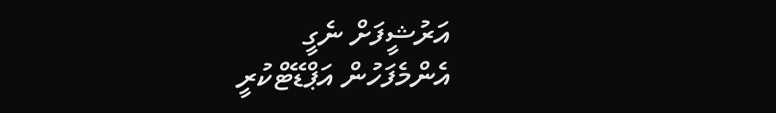އަރުޝީފަށް ނެގީ
އެންމެފަހުން އަޕްޑޭޓްކުރީ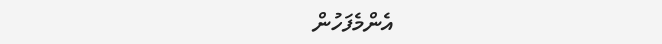އެންމެފަހުން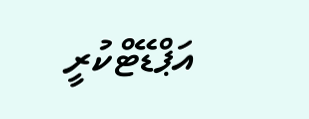އަޕްޑޭޓްކުރީ